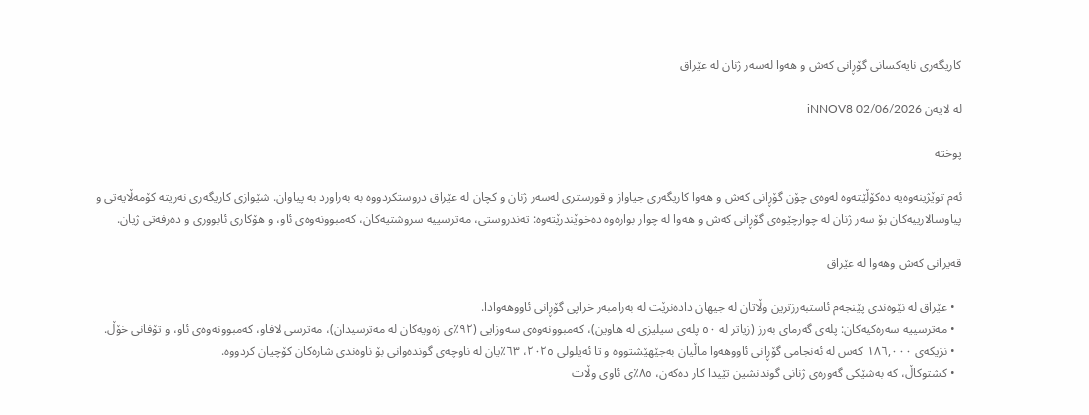کاریگەری نایەکسانی گۆڕانی کەش و هەوا لەسەر ژنان لە عێراق

لە لایەن iNNOV8 02/06/2026

پوختە

ئەم توێژینەوەیە دەکۆڵێتەوە لەوەی چۆن گۆڕانی کەش و هەوا کاریگەری جیاواز و قورستری لەسەر ژنان و کچان لە عێراق دروستکردووە بە بەراورد بە پیاوان. شێوازی کاریگەری نەریتە کۆمەڵایەتی و پیاوسالارییەکان بۆ سەر ژنان لە چوارچێوەی گۆڕانی کەش و هەوا لە چوار بوارەوە دەخوێندرێتەوە: تەندروستی، مەترسییە سروشتیەکان، کەمبوونەوەی ئاو، و هۆکاری ئابووری و دەرفەتی ژیان.

قەیرانی کەش وهەوا لە عێراق

  • عێراق لە نێوەندی پێنجەم ئاستبەرزترین وڵاتان لە جیهان دادەنرێت لە بەرامبەر خراپی گۆڕانی ئاووهەوادا.
  • مەترسییە سەرەکیەکان: پلەی گەرمای بەرز (زیاتر لە ٥٠ پلەی سیلیزی لە هاوین)، کەمبوونەوەی سەوزایی (٩٢٪ی زەویەکان لە مەترسیدان)، مەترسی لافاو، کەمبوونەوەی ئاو، و تۆفانی خۆڵ.
  • نزیکەی ١٨٦,٠٠٠ کەس لە ئەنجامی گۆڕانی ئاووهەوا ماڵیان بەجێهێشتووە و تا ئەیلولی ٢٠٢٥، ٦٣٪یان لە ناوچەی گوندەوانی بۆ ناوەندی شارەکان کۆچیان کردووە.
  • کشتوکاڵ، کە بەشێکی گەورەی ژنانی گوندنشین تێیدا کار دەکەن، ٨٥٪ی ئاوی وڵات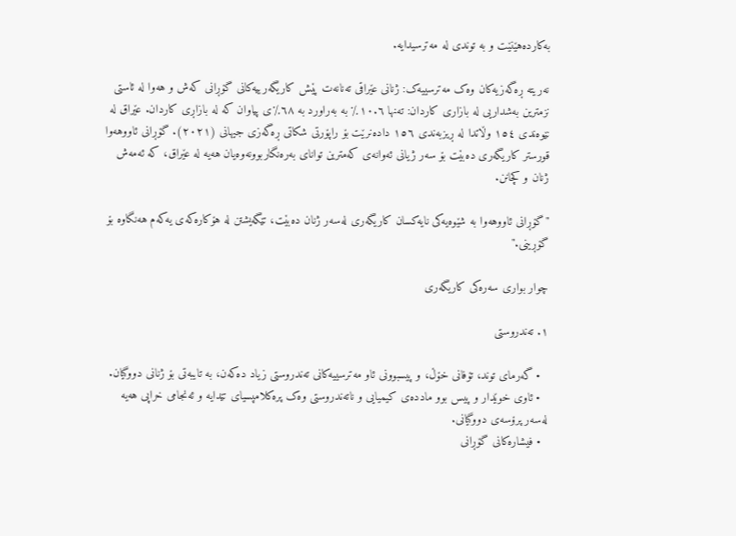بەکاردەهێنێت و بە توندی لە مەترسیدایە.

نەریتە ڕەگەزیەکان وەک مەترسییەک: ژنانی عێراقی تەنانەت پێش کاریگەرییەکانی گۆڕانی کەش و هەوا لە ئاستی نزمترین بەشداریی لە بازاری کاردان: تەنها ١٠.٦٪ بە بەراورد بە ٦٨٪ی پیاوان کە لە بازاڕی کاردان. عێراق لە نێوەندی ١٥٤ وڵاتدا لە ڕیزبەندی ١٥٦ دادەنرێت بۆ راپۆرتی شکاتی ڕەگەزی جیهانی (٢٠٢١). گۆڕانی ئاووهەوا قورستر کاریگەری دەبێت بۆ سەر ژیانی ئەوانەی کەمترین توانای بەرەنگاربوونەوەیان هەیە لە عێراق، کە ئەمەش ژنان و کچانن.

"گۆڕانی ئاووهەوا بە شێوەیەکی نایەکسان کاریگەری لەسەر ژنان دەبێت، تێگەیشتن لە هۆکارەکەی یەکەم هەنگاوە بۆ گۆڕینی."

چوار بواری سەرەکی کاریگەری

١. تەندروستی

  • گەرمای توند، تۆفانی خۆڵ، و پیسبوونی ئاو مەترسییەکانی تەندروستی زیاد دەکەن، بە تایبەتی بۆ ژنانی دووگیان.
  • ئاوی خوێدار و پیس بوو ماددەی کیمیایی و ناتەندروستی وەک پرەکلامپسیای تێدایە و ئەنجامی خراپی هەیە لەسەر پرۆسەی دووگیانی.
  • فیشارەکانی گۆڕانی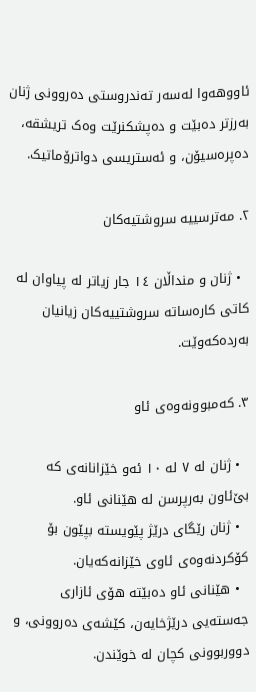ئاووهەوا لەسەر تەندروستی دەروونی ژنان بەرزتر دەبێت و دەپشکنرێت وەک تریشقە، دەپرەسیۆن، و ئەستریسی دواترۆماتیک.

٢. مەترسییە سروشتیەکان

  • ژنان و منداڵان ١٤ جار زیاتر لە پیاوان لە کاتی کارەساتە سروشتییەکان زیانیان بەردەکەوێت.

٣. کەمبوونەوەی ئاو

  • ژنان لە ٧ لە ١٠ ئەو خێزانانەی کە بێ‌ئاون بەرپرسن لە هێنانی ئاو.
  • ژنان رێگای درێژ پێویستە بپێون بۆ کۆکردنەوەی ئاوی خێزانەکەیان.
  • هێنانی ئاو دەبێتە هۆی ئازاری جەستەیی درێژخایەن، کێشەی دەروونی، و دووربوونی کچان لە خوێندن.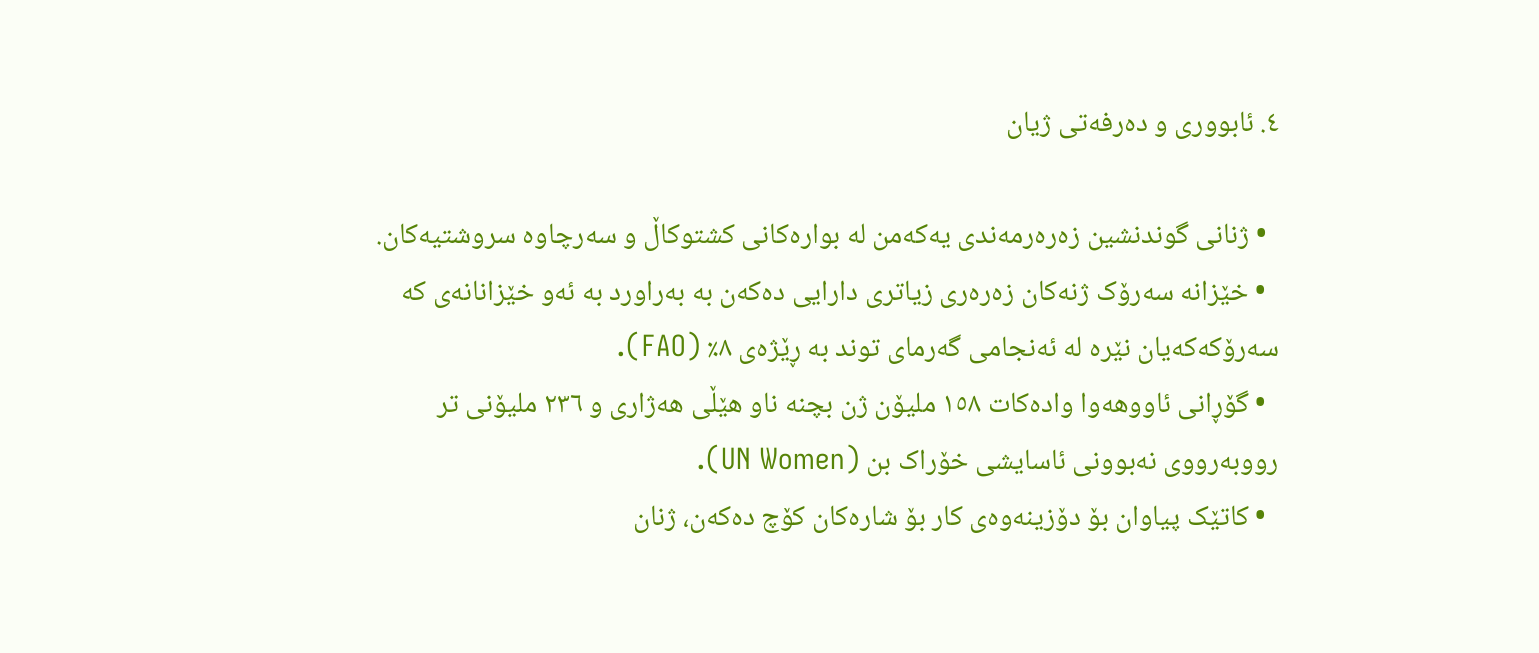٤. ئابووری و دەرفەتی ژیان

  • ژنانی گوندنشین زەرەرمەندی یەکەمن لە بوارەکانی کشتوکاڵ و سەرچاوە سروشتیەکان.
  • خێزانە سەرۆک ژنەکان زەرەری زیاتری دارایی دەکەن بە بەراورد بە ئەو خێزانانەی کە سەرۆکەکەیان نێرە لە ئەنجامی گەرمای توند بە ڕێژەی ٨٪ (FAO).
  • گۆڕانی ئاووهەوا وادەکات ١٥٨ ملیۆن ژن بچنە ناو هێڵی هەژاری و ٢٣٦ ملیۆنی تر رووبەرووی نەبوونی ئاسایشی خۆراک بن (UN Women).
  • کاتێک پیاوان بۆ دۆزینەوەی کار بۆ شارەکان کۆچ دەکەن، ژنان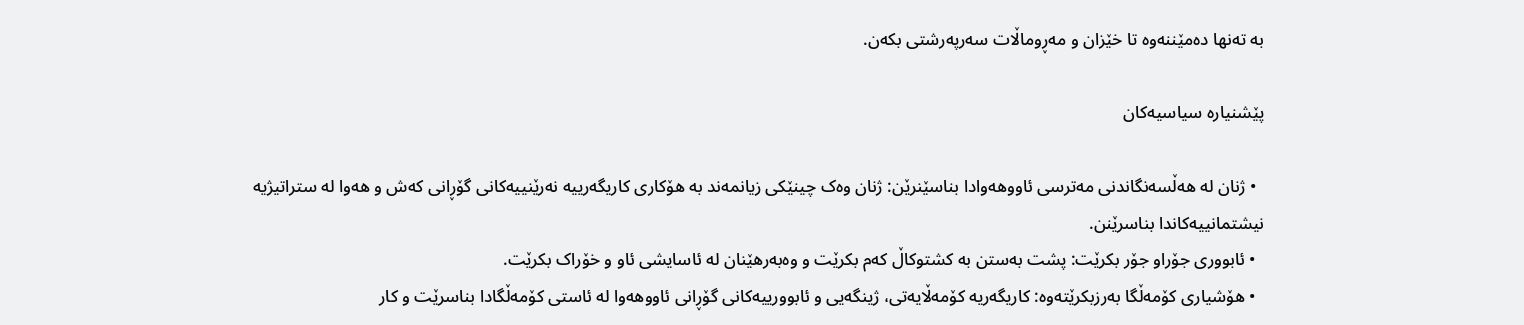بە تەنها دەمێننەوە تا خێزان و مەڕوماڵات سەرپەرشتی بکەن.

پێشنیارە سیاسیەکان

  • ژنان لە هەڵسەنگاندنی مەترسی ئاووهەوادا بناسێنرێن: ژنان وەک چینێکی زیانمەند بە هۆکاری کاریگەرییە نەرێنییەکانی گۆڕانی کەش و هەوا لە ستراتیژیە نیشتمانییەکاندا بناسرێنن.
  • ئابووری جۆراو جۆر بکرێت: پشت بەستن بە کشتوکاڵ کەم بکرێت و وەبەرهێنان لە ئاسایشی ئاو و خۆراک بکرێت.
  • هۆشیاری کۆمەڵگا بەرزبکرێتەوە: کاریگەریە کۆمەڵایەتی، ژینگەیی و ئابوورییەکانی گۆڕانی ئاووهەوا لە ئاستی کۆمەڵگادا بناسرێت و کار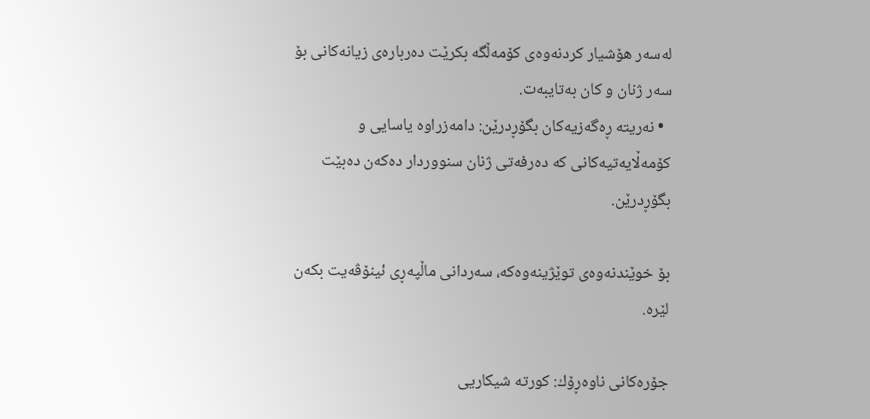لەسەر هۆشیار کردنەوەی کۆمەڵگە بکرێت دەربارەی زیانەکانی بۆ سەر ژنان و کان بەتایبەت.
  • نەریتە ڕەگەزیەکان بگۆڕدرێن: دامەزراوە یاسایی و کۆمەڵایەتیەکانی کە دەرفەتی ژنان سنووردار دەکەن دەبێت بگۆڕدرێن.

بۆ خوێندنەوەی توێژینەوەکە، سەردانی ماڵپەڕی ئینۆڤەیت بکەن لێرە.

جۆرەکانی ناوەڕۆك: کورتە شیکاریی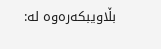بڵاویبکەرەوە لە: